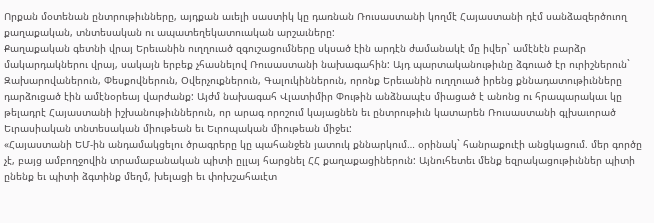Որքան մօտենան ընտրութիւնները, այդքան աւելի սաստիկ կը դառնան Ռուսաստանի կողմէ Հայաստանի դէմ սանձազերծուող քաղաքական, տնտեսական ու ապատեղեկատուական արշաւները:
Քաղաքական գետնի վրայ Երեւանին ուղղուած զգուշացումները սկսած էին արդէն ժամանակէ մը իվեր` ամէնէն բարձր մակարդակներու վրայ, սակայն երբեք չհասնելով Ռուսաստանի նախագահին: Այդ պարտականութիւնը ձգուած էր ուրիշներուն` Զախարովաներուն, Փեսքովներուն, Օվերչուքներուն, Գալուկիններուն, որոնք Երեւանին ուղղուած իրենց քննադատութիւնները դարձուցած էին ամէնօրեայ վարժանք: Այժմ նախագահ Վլատիմիր Փութին անձնապէս միացած է անոնց ու հրապարակաւ կը թելադրէ Հայաստանի իշխանութիւններուն, որ արագ որոշում կայացնեն եւ ընտրութիւն կատարեն Ռուսաստանի գլխաւորած Եւրասիական տնտեսական միութեան եւ Եւրոպական միութեան միջեւ:
«Հայաստանի ԵՄ-ին անդամակցելու ծրագրերը կը պահանջեն յատուկ քննարկում… օրինակ` հանրաքուէի անցկացում. մեր գործը չէ, բայց ամբողջովին տրամաբանական պիտի ըլլայ հարցնել ՀՀ քաղաքացիներուն: Այնուհետեւ մենք եզրակացութիւններ պիտի ընենք եւ պիտի ձգտինք մեղմ, խելացի եւ փոխշահաւէտ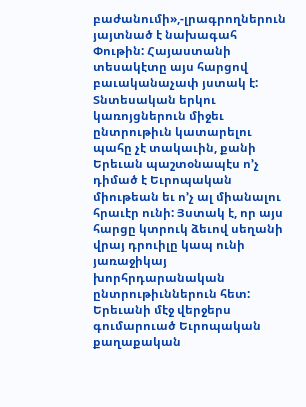բաժանումի»,-լրագրողներուն յայտնած է նախագահ Փութին: Հայաստանի տեսակէտը այս հարցով բաւականաչափ յստակ է: Տնտեսական երկու կառոյցներուն միջեւ ընտրութիւն կատարելու պահը չէ տակաւին, քանի Երեւան պաշտօնապէս ո’չ դիմած է Եւրոպական միութեան եւ ո’չ ալ միանալու հրաւէր ունի: Յստակ է, որ այս հարցը կտրուկ ձեւով սեղանի վրայ դրուիլը կապ ունի յառաջիկայ խորհրդարանական ընտրութիւններուն հետ:
Երեւանի մէջ վերջերս գումարուած Եւրոպական քաղաքական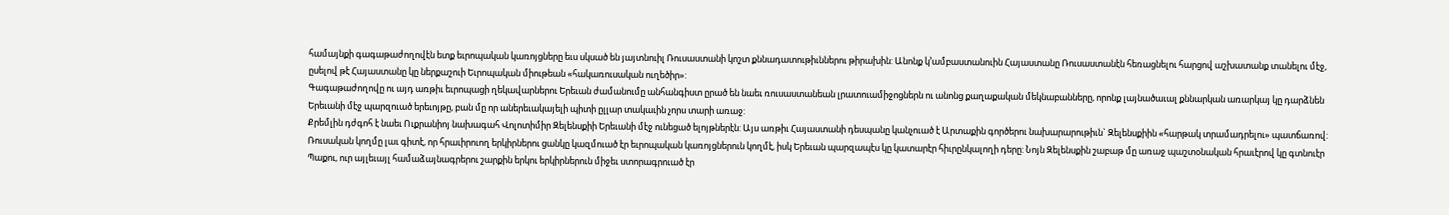համայնքի գագաթաժողովէն ետք եւրոպական կառոյցները եւս սկսած են յայտնուիլ Ռուսաստանի կոշտ քննադատութիւններու թիրախին: Անոնք կ’ամբաստանուին Հայաստանը Ռուսաստանէն հեռացնելու հարցով աշխատանք տանելու մէջ, ըսելով թէ Հայաստանը կը ներքաշուի Եւրոպական միութեան «հակառուսական ուղեծիր»:
Գագաթաժողովը ու այդ առթիւ եւրոպացի ղեկավարներու Երեւան ժամանումը անհանգիստ ըրած են նաեւ ռուսաստանեան լրատուամիջոցներն ու անոնց քաղաքական մեկնաբանները, որոնք լայնածաւալ քննարկան առարկայ կը դարձնեն Երեւանի մէջ պարզուած երեւոյթը, բան մը որ աներեւակայելի պիտի ըլլար տակաւին չորս տարի առաջ:
Քրեմլին դժգոհ է նաեւ Ուքրանիոյ նախագահ Վոլոտիմիր Զելենսքիի Երեւանի մէջ ունեցած ելոյթներէն: Այս առթիւ Հայաստանի դեսպանը կանչուած է Արտաքին գործերու նախարարութիւն` Զելենսքիին «հարթակ տրամադրելու» պատճառով: Ռուսական կողմը լաւ գիտէ, որ հրաւիրուող երկիրներու ցանկը կազմուած էր եւրոպական կառոյցներուն կողմէ, իսկ Երեւան պարզապէս կը կատարէր հիւրընկալողի դերը: Նոյն Զելենսքին շաբաթ մը առաջ պաշտօնական հրաւէրով կը գտնուէր Պաքու, ուր այլեւայլ համաձայնագրերու շարքին երկու երկիրներուն միջեւ ստորագրուած էր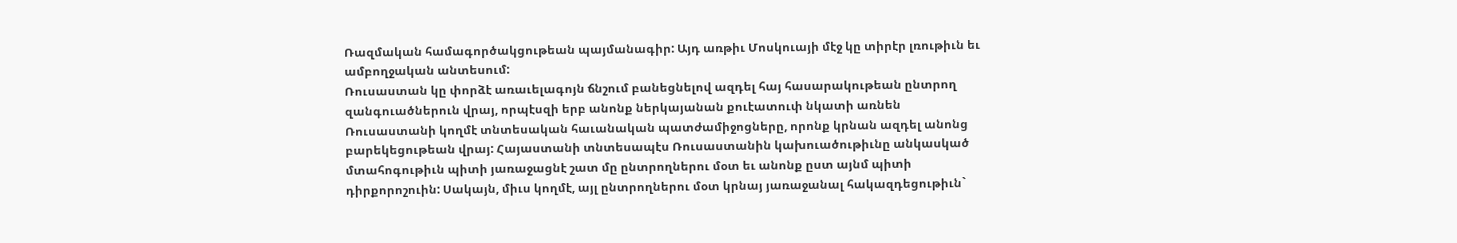Ռազմական համագործակցութեան պայմանագիր: Այդ առթիւ Մոսկուայի մէջ կը տիրէր լռութիւն եւ ամբողջական անտեսում:
Ռուսաստան կը փորձէ առաւելագոյն ճնշում բանեցնելով ազդել հայ հասարակութեան ընտրող զանգուածներուն վրայ, որպէսզի երբ անոնք ներկայանան քուէատուփ նկատի առնեն Ռուսաստանի կողմէ տնտեսական հաւանական պատժամիջոցները, որոնք կրնան ազդել անոնց բարեկեցութեան վրայ: Հայաստանի տնտեսապէս Ռուսաստանին կախուածութիւնը անկասկած մտահոգութիւն պիտի յառաջացնէ շատ մը ընտրողներու մօտ եւ անոնք ըստ այնմ պիտի դիրքորոշուին: Սակայն, միւս կողմէ, այլ ընտրողներու մօտ կրնայ յառաջանալ հակազդեցութիւն`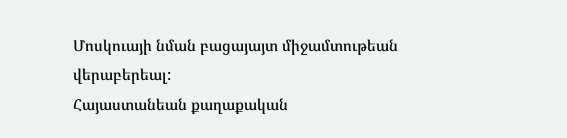Մոսկուայի նման բացայայտ միջամտութեան վերաբերեալ:
Հայաստանեան քաղաքական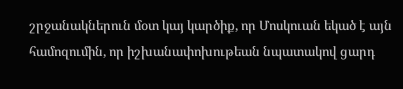շրջանակներուն մօտ կայ կարծիք, որ Մոսկուան եկած է այն համոզումին, որ իշխանափոխութեան նպատակով ցարդ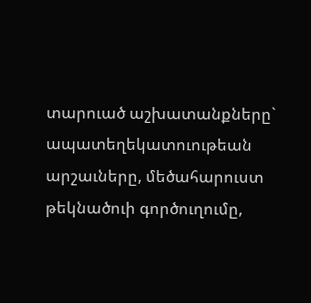տարուած աշխատանքները` ապատեղեկատուութեան արշաւները, մեծահարուստ թեկնածուի գործուղումը,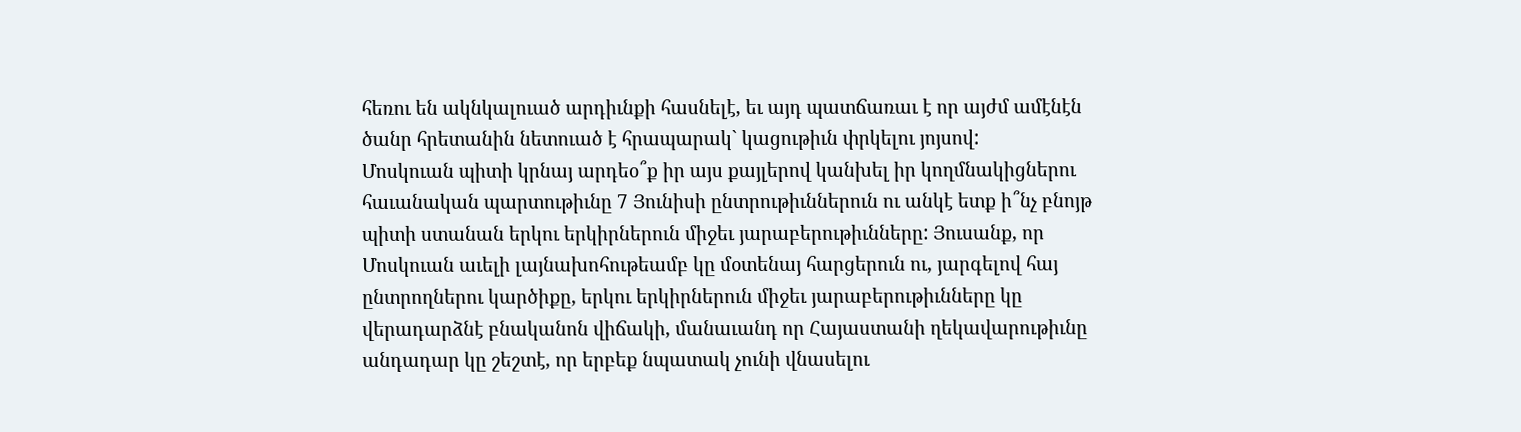հեռու են ակնկալուած արդիւնքի հասնելէ, եւ այդ պատճառաւ է որ այժմ ամէնէն ծանր հրետանին նետուած է հրապարակ` կացութիւն փրկելու յոյսով:
Մոսկուան պիտի կրնայ արդեօ՞ք իր այս քայլերով կանխել իր կողմնակիցներու հաւանական պարտութիւնը 7 Յունիսի ընտրութիւններուն ու անկէ ետք ի՞նչ բնոյթ պիտի ստանան երկու երկիրներուն միջեւ յարաբերութիւնները: Յուսանք, որ Մոսկուան աւելի լայնախոհութեամբ կը մօտենայ հարցերուն ու, յարգելով հայ ընտրողներու կարծիքը, երկու երկիրներուն միջեւ յարաբերութիւնները կը վերադարձնէ բնականոն վիճակի, մանաւանդ որ Հայաստանի ղեկավարութիւնը անդադար կը շեշտէ, որ երբեք նպատակ չունի վնասելու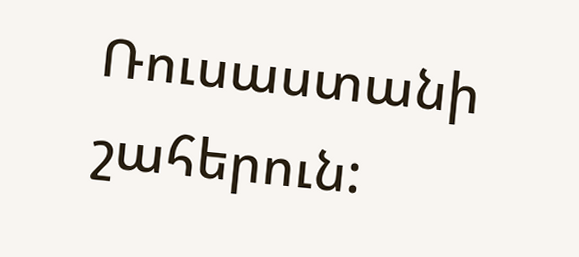Ռուսաստանի շահերուն: